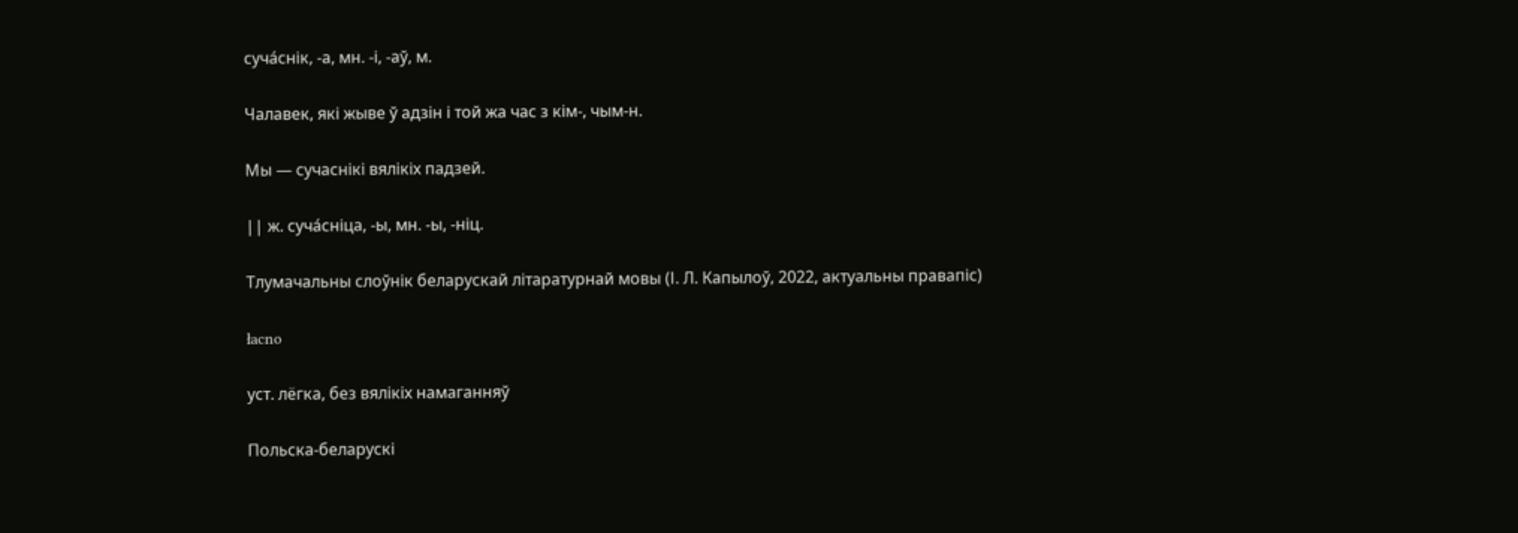суча́снік, -а, мн. -і, -аў, м.

Чалавек, які жыве ў адзін і той жа час з кім-, чым-н.

Мы — сучаснікі вялікіх падзей.

|| ж. суча́сніца, -ы, мн. -ы, -ніц.

Тлумачальны слоўнік беларускай літаратурнай мовы (І. Л. Капылоў, 2022, актуальны правапіс)

łacno

уст. лёгка, без вялікіх намаганняў

Польска-беларускі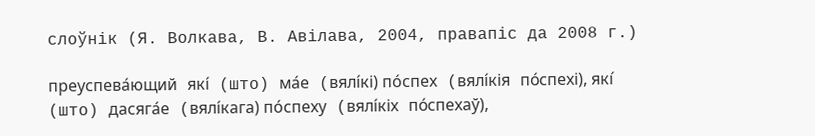слоўнік (Я. Волкава, В. Авілава, 2004, правапіс да 2008 г.)

преуспева́ющий які́ (што) ма́е (вялі́кі) по́спех (вялі́кія по́спехі), які́ (што) дасяга́е (вялі́кага) по́спеху (вялі́кіх по́спехаў),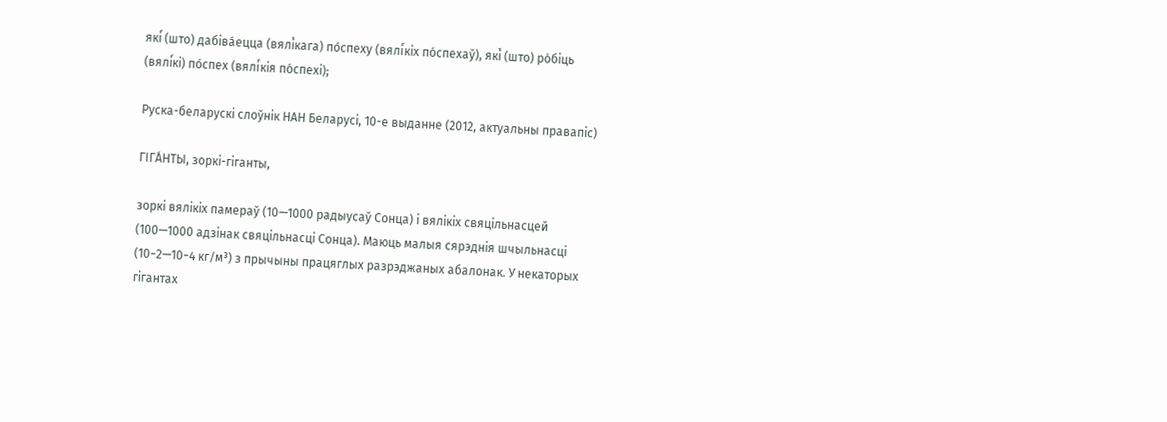які́ (што) дабіва́ецца (вялі́кага) по́спеху (вялі́кіх по́спехаў), які́ (што) ро́біць (вялі́кі) по́спех (вялі́кія по́спехі);

Руска-беларускі слоўнік НАН Беларусі, 10-е выданне (2012, актуальны правапіс)

ГІГА́НТЫ, зоркі-гіганты,

зоркі вялікіх памераў (10—1000 радыусаў Сонца) і вялікіх свяцільнасцей (100—1000 адзінак свяцільнасці Сонца). Маюць малыя сярэднія шчыльнасці (10−2—10−4 кг/м³) з прычыны працяглых разрэджаных абалонак. У некаторых гігантах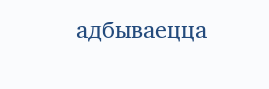адбываецца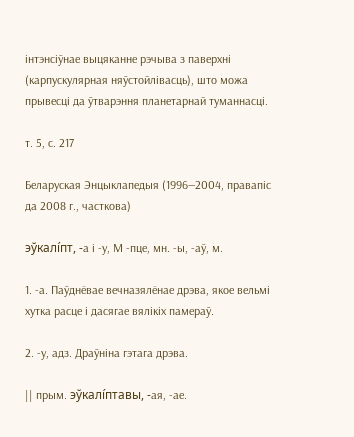інтэнсіўнае выцяканне рэчыва з паверхні (карпускулярная няўстойлівасць), што можа прывесці да ўтварэння планетарнай туманнасці.

т. 5, с. 217

Беларуская Энцыклапедыя (1996—2004, правапіс да 2008 г., часткова)

эўкалі́пт, -а і -у, М -пце, мн. -ы, -аў, м.

1. -а. Паўднёвае вечназялёнае дрэва, якое вельмі хутка расце і дасягае вялікіх памераў.

2. -у, адз. Драўніна гэтага дрэва.

|| прым. эўкалі́птавы, -ая, -ае.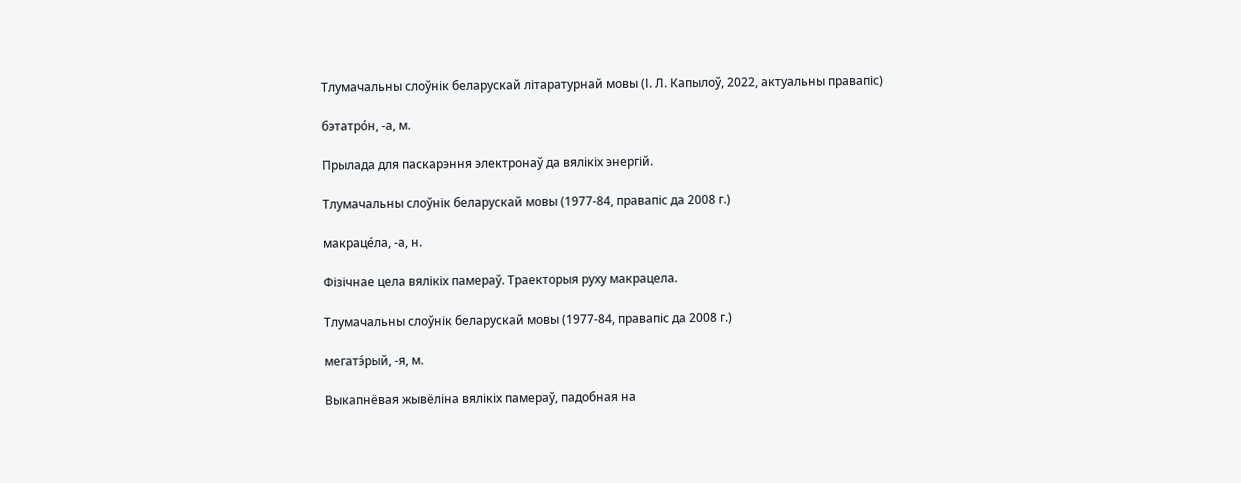Тлумачальны слоўнік беларускай літаратурнай мовы (І. Л. Капылоў, 2022, актуальны правапіс)

бэтатро́н, ‑а, м.

Прылада для паскарэння электронаў да вялікіх энергій.

Тлумачальны слоўнік беларускай мовы (1977-84, правапіс да 2008 г.)

макраце́ла, ‑а, н.

Фізічнае цела вялікіх памераў. Траекторыя руху макрацела.

Тлумачальны слоўнік беларускай мовы (1977-84, правапіс да 2008 г.)

мегатэ́рый, ‑я, м.

Выкапнёвая жывёліна вялікіх памераў, падобная на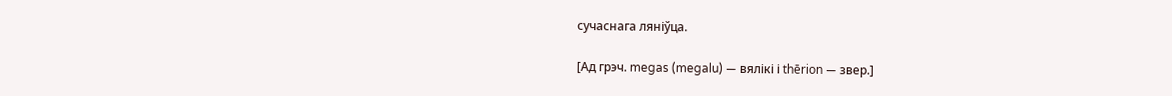сучаснага ляніўца.

[Ад грэч. megas (megalu) — вялікі і thērion — звер.]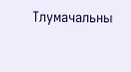Тлумачальны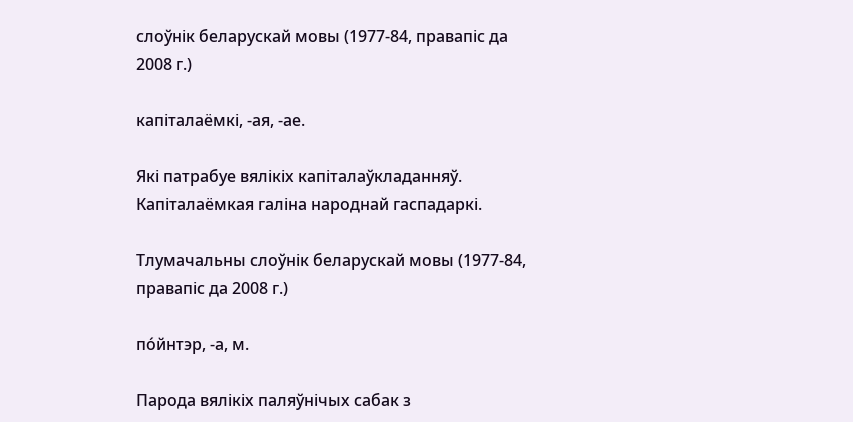слоўнік беларускай мовы (1977-84, правапіс да 2008 г.)

капіталаёмкі, ‑ая, ‑ае.

Які патрабуе вялікіх капіталаўкладанняў. Капіталаёмкая галіна народнай гаспадаркі.

Тлумачальны слоўнік беларускай мовы (1977-84, правапіс да 2008 г.)

по́йнтэр, ‑а, м.

Парода вялікіх паляўнічых сабак з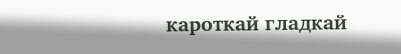кароткай гладкай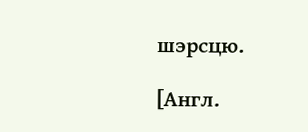шэрсцю.

[Англ.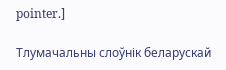pointer.]

Тлумачальны слоўнік беларускай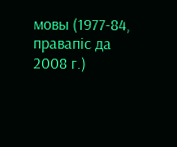мовы (1977-84, правапіс да 2008 г.)